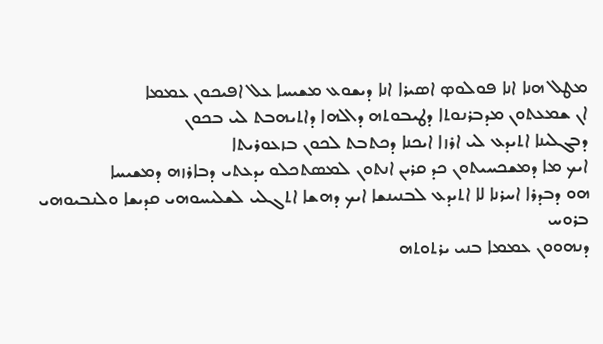ܡܛܠ ܗܢܐ ܐܢܐ ܦܘܠܘܤ ܐܤܝܪܐ ܐܢܐ ܕܝܫܘܥ ܡܫܝܚܐ ܥܠ ܐܦܝܟܘܢ ܥܡܡܐ
ܐܢ ܫܡܥܬܘܢ ܡܕܒܪܢܘܬܐ ܕܛܝܒܘܬܗ ܕܐܠܗܐ ܕܐܬܝܗܒܬ ܠܝ ܒܟܘܢ
ܕܒܓܠܝܢܐ ܐܬܝܕܥ ܠܝ ܐܪܙܐ ܐܝܟܢܐ ܕܟܬܒܬ ܠܟܘܢ ܒܙܥܘܪܝܬܐ
ܐܝܟ ܡܐ ܕܡܫܟܚܝܬܘܢ ܟܕ ܩܪܝܢ ܐܢܬܘܢ ܠܡܤܬܟܠܘ ܝܕܥܬܝ ܕܒܐܪܙܗ ܕܡܫܝܚܐ
ܗܘ ܕܒܕܪܐ ܐܚܪܢܐ ܠܐ ܐܬܝܕܥ ܠܒܢܝܢܫܐ ܐܝܟ ܕܗܫܐ ܐܬܓܠܝ ܠܫܠܝܚܘܗܝ ܩܕܝܫܐ ܘܠܢܒܝܘܗܝ ܒܪܘܚ
ܕܢܗܘܘܢ ܥܡܡܐ ܒܢܝ ܝܪܬܘܬܗ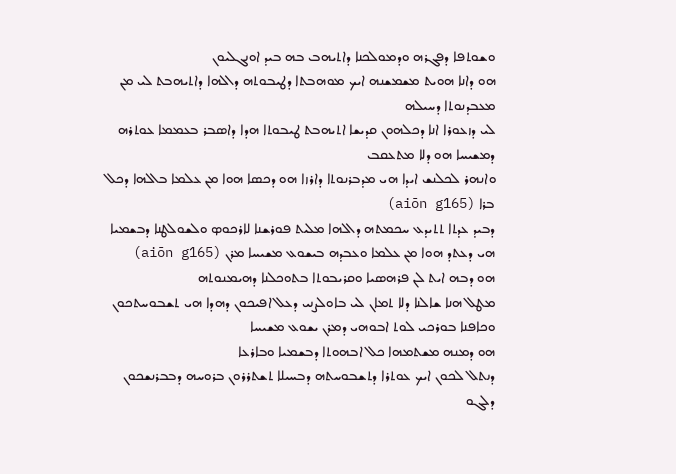ܘܫܘܬܦܐ ܕܦܓܪܗ ܘܕܡܘܠܟܢܐ ܕܐܬܝܗܒ ܒܗ ܒܝܕ ܐܘܢܓܠܝܘܢ
ܗܘ ܕܐܢܐ ܗܘܝܬ ܡܫܡܫܢܗ ܐܝܟ ܡܘܗܒܬܐ ܕܛܝܒܘܬܗ ܕܐܠܗܐ ܕܐܬܝܗܒܬ ܠܝ ܡܢ ܡܥܒܕܢܘܬܐ ܕܚܝܠܗ
ܠܝ ܕܙܥܘܪܐ ܐܢܐ ܕܟܠܗܘܢ ܩܕܝܫܐ ܐܬܝܗܒܬ ܛܝܒܘܬܐ ܗܕܐ ܕܐܤܒܪ ܒܥܡܡܐ ܥܘܬܪܗ ܕܡܫܝܚܐ ܗܘ ܕܠܐ ܡܬܥܩܒ
ܘܐܢܗܪ ܠܟܠܢܫ ܐܝܕܐ ܗܝ ܡܕܒܪܢܘܬܐ ܕܐܪܙܐ ܗܘ ܕܟܤܐ ܗܘܐ ܡܢ ܥܠܡܐ ܒܐܠܗܐ ܕܟܠ ܒܪܐ (aiōn g165)
ܕܒܝܕ ܥܕܬܐ ܬܬܝܕܥ ܚܟܡܬܗ ܕܐܠܗܐ ܡܠܝܬ ܦܘܪܫܢܐ ܠܐܪܟܘܤ ܘܠܫܘܠܛܢܐ ܕܒܫܡܝܐ
ܗܝ ܕܥܬܕ ܗܘܐ ܡܢ ܥܠܡܐ ܘܥܒܕܗ ܒܝܫܘܥ ܡܫܝܚܐ ܡܪܢ (aiōn g165)
ܗܘ ܕܒܗ ܐܝܬ ܠܢ ܦܪܗܤܝܐ ܘܩܪܝܒܘܬܐ ܒܬܘܟܠܢܐ ܕܗܝܡܢܘܬܗ
ܡܛܠ ܗܢܐ ܫܐܠܢܐ ܕܠܐ ܬܡܐܢ ܠܝ ܒܐܘܠܨܢܝ ܕܥܠ ܐܦܝܟܘܢ ܕܗܕܐ ܗܝ ܬܫܒܘܚܬܟܘܢ
ܘܟܐܦܢܐ ܒܘܪܟܝ ܠܘܬ ܐܒܘܗܝ ܕܡܪܢ ܝܫܘܥ ܡܫܝܚܐ
ܗܘ ܕܡܢܗ ܡܫܬܡܗܐ ܟܠ ܐܒܗܘܬܐ ܕܒܫܡܝܐ ܘܒܐܪܥܐ
ܕܢܬܠ ܠܟܘܢ ܐܝܟ ܥܘܬܪܐ ܕܬܫܒܘܚܬܗ ܕܒܚܝܠܐ ܬܫܬܪܪܘܢ ܒܪܘܚܗ ܕܒܒܪܢܫܟܘܢ ܕܠܓܘ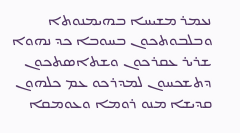ܢܥܡܪ ܡܫܝܚܐ ܒܗܝܡܢܘܬܐ ܘܒܠܒܘܬܟܘܢ ܒܚܘܒܐ ܟܕ ܢܗܘܐ ܫܪܝܪ ܥܩܪܟܘܢ ܘܫܬܐܤܬܟܘܢ
ܕܬܫܟܚܘܢ ܠܡܕܪܟܘ ܥܡ ܟܠܗܘܢ ܩܕܝܫܐ ܡܢܘ ܪܘܡܐ ܘܥܘܡܩܐ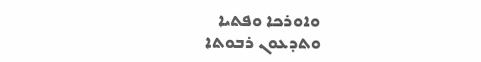ܘܐܘܪܟܐ ܘܦܬܝܐ
ܘܬܕܥܘܢ ܪܒܘܬܐ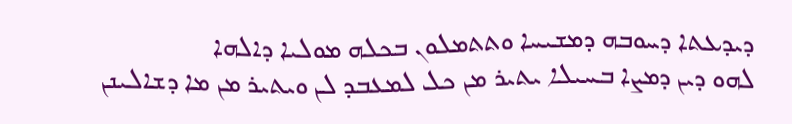ܕܝܕܥܬܐ ܕܚܘܒܗ ܕܡܫܝܚܐ ܘܬܬܡܠܘܢ ܒܟܠܗ ܡܘܠܝܐ ܕܐܠܗܐ
ܠܗܘ ܕܝܢ ܕܡܨܐ ܒܚܝܠܐ ܝܬܝܪ ܡܢ ܟܠ ܠܡܥܒܕ ܠܢ ܘܝܬܝܪ ܡܢ ܡܐ ܕܫܐܠܝܢܢ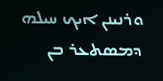ܘܪܢܝܢܢ ܐܝܟ ܚܝܠܗ ܕܡܤܬܥܪ ܒܢ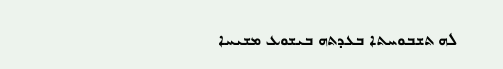ܠܗ ܬܫܒܘܚܬܐ ܒܥܕܬܗ ܒܝܫܘܥ ܡܫܝܚܐ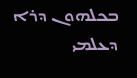ܒܟܠܗܘܢ ܕܪܐ ܕܥܠܡܝ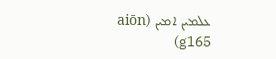ܥܠܡܝܢ ܐܡܝܢ (aiōn g165)